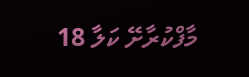މާފްކުރާށޭ ކަލާ 18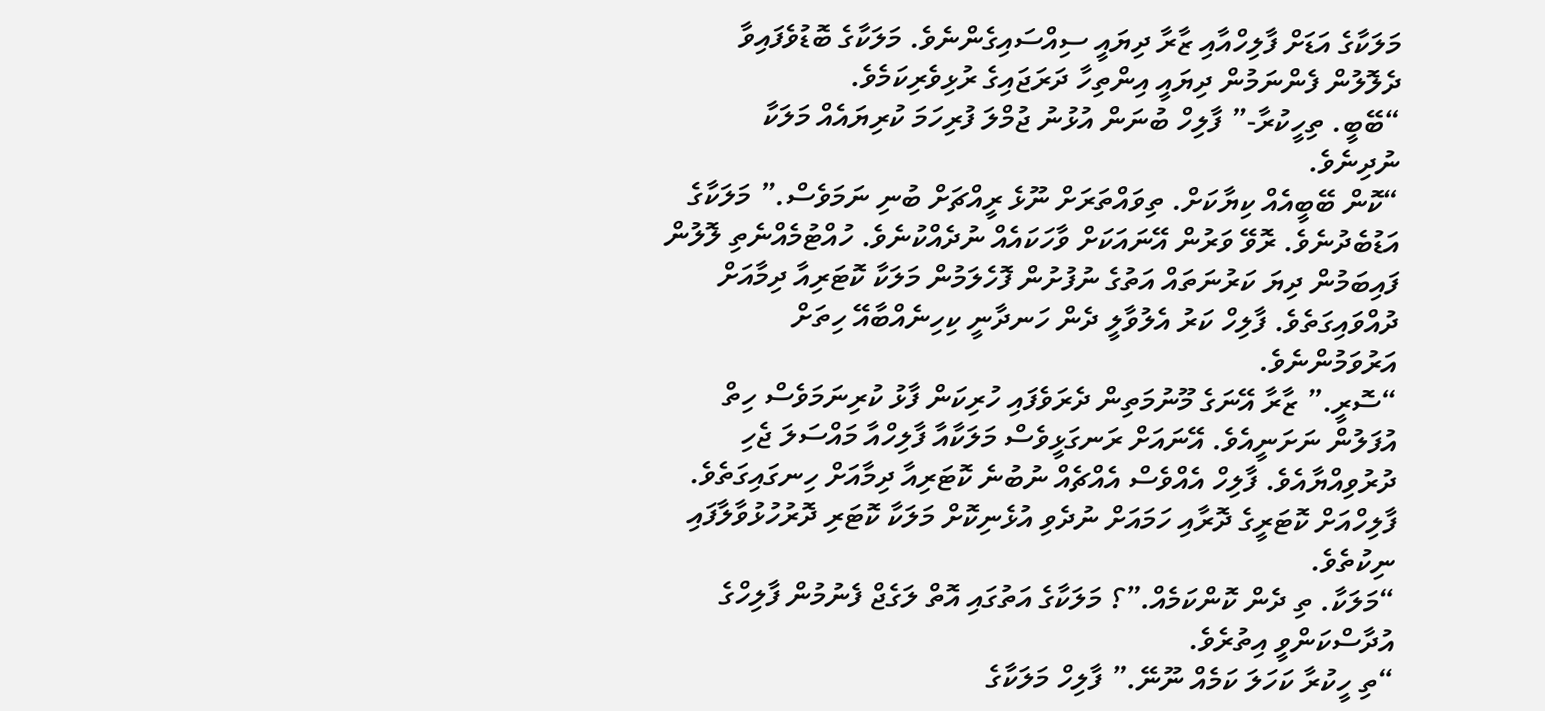މަލަކާގެ އަޑަށް ފާލިހްއާއި ޒާރާ ދިޔައީ ސިއްސައިގެންނެވެ. މަލަކާގެ ބޮޑުވެފައިވާ ދެލޮލުން ފެންނަމުން ދިޔައީ އިންތިހާ ދަރަޖައިގެ ރުޅިވެރިކަމެވެ.
“ބޭބީ. ތިހީކުރާ-” ފާލިހް ބުނަން އުޅުނު ޖުމްލަ ފުރިހަމަ ކުރިޔައެއް މަލަކާ ނުދިނެވެ.
“ކޮން ބޭބީއެއް ކިޔާކަށް. ތިވައްތަރަށް ނޫޅެ ރީއްޗަށް ބުނި ނަމަވެސް.” މަލަކާގެ އަޑުބެދުނެވެ. ރޮވޭ ވަރުން އޭނައަކަށް ވާހަކައެއް ނުދެއްކުނެވެ. ހުއްޓުމެއްނެތި ލޮލުން ފައިބަމުން ދިޔަ ކަރުނަތައް އަތުގެ ނުފުށުން ފޮހެލަމުން މަލަކާ ކޮޓަރިއާ ދިމާއަށް ދުއްވައިގަތެވެ. ފާލިހް ކަރު އެލުވާލީ ދެން ހަނދާނީ ކިހިނެއްބާއޭ ހިތަށް އަރުވަމުންނެވެ.
“ސޮރީ.” ޒާރާ އޭނަގެ މޫނުމަތިން ދެރަވެފައި ހުރިކަން ފާޅު ކުރިނަމަވެސް ހިތް އުފަލުން ނަށަނީއެވެ. އޭނައަށް ރަނގަޅީވެސް މަލަކާއާ ފާލިހްއާ މައްސަލަ ޖެހި ދުރުވިއްޔާއެވެ. ފާލިހް އެއްވެސް އެއްޗެއް ނުބުނެ ކޮޓަރިއާ ދިމާއަށް ހިނގައިގަތެވެ. ފާލިހްއަށް ކޮޓަރީގެ ދޮރާއި ހަމައަށް ނުދެވި އުޅެނިކޮށް މަލަކާ ކޮޓަރި ދޮރުހުޅުވާލާފައި ނިކުތެވެ.
“މަލަކާ. ތި ދެން ކޮންކަމެއް.”؟ މަލަކާގެ އަތުގައި އޮތް ލަގެޖް ފެނުމުން ފާލިހްގެ އުދާސްކަންވީ އިތުރެވެ.
“ތި ހީކުރާ ކަހަލަ ކަމެއް ނޫނޭ.” ފާލިހް މަލަކާގެ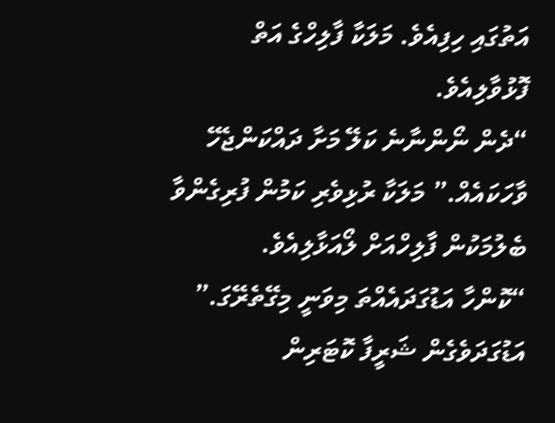އަތުގައި ހިފިއެވެ. މަލަކާ ފާލިހްގެ އަތް ފޮޅުވާލިއެވެ.
“ދެން ނޯންނާނެ ކަލޭ މަށާ ދައްކަންޖެހޭ ވާހަކައެއް.” މަލަކާ ރުޅިވެރި ކަމުން ފުރިގެންވާ ބެލުމަކުން ފާލިހްއަށް ލޯއަޅާލިއެވެ.
“ކޮންހާ އަޑުގަދައެއްތަ މިވަނީ މިގޭތެރޭގަ.” އަޑުގަދަވެގެން ޝަރީފާ ކޮޓަރިން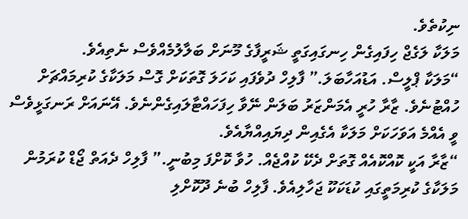ނިކުތެވެ.
މަލަކާ ލަގެޖް ހިފައިގެން ހިނގައިގަތީ ޝަރީފާގެ މޫނަށް ބަލާލުމެއްވެސް ނެތިއެވެ.
“މަލަކާ ޕްލީސް. އަޑުއަހާބަލަ.” ފާލިހް ދުވެފައި ކަހަލަ ގޮތަކަށް ގޮސް މަލަކާގެ ކުރިމައްޗަށް ހުއްޓުނެވެ. ޒާރާ ހުރީ އެމަންޒަރު ބަލަން ނޭވާ ހިފަހައްޓާލައިގެންނެވެ. އޭނައަށް ރަނގަޅީވެސް ވީ އެއްމެ އަވަހަކަށް މަލަކާ އެގެއިން ދިޔައިއްޔާއެވެ.
“ޒާރާ އަކީ ކޮއްކޮއެއް ގޮތަށް ދެކޭ ކުއްޖެއް. ހުވާ ކޮށްފަ މިބުނީ.” ފާލިހް ދެއަތް ޖޯޑް ކުރަމުން މަލަކާގެ ކުރިމަތީގައި ކުޑަކަކޫ ޖަހާލިއެވެ. ފާލިހް ބުނެ ދޫކޮށްލި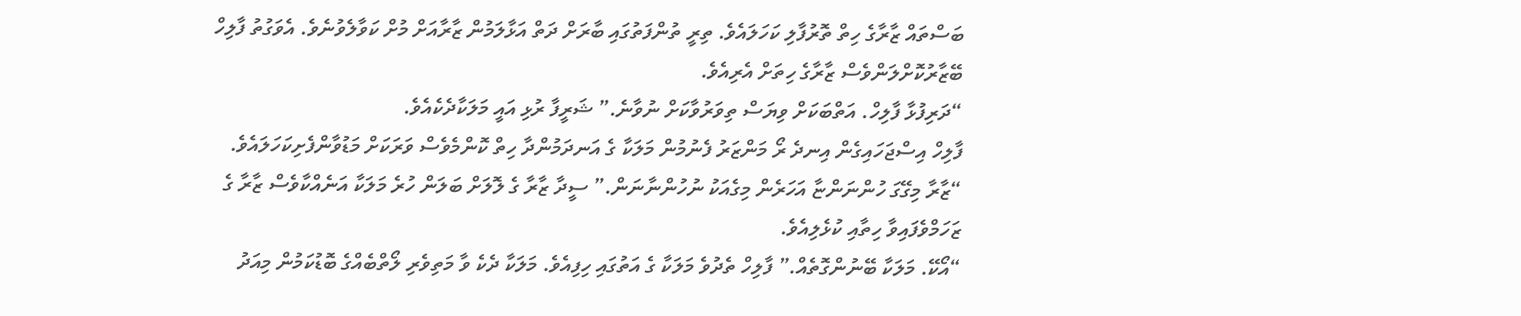ބަސްތައް ޒާރާގެ ހިތް ތޮރުފާލި ކަހަލައެވެ. ތިރީ ތުންފަތުގައި ބާރަށް ދަތް އަޅާލަމުން ޒާރާއަށް މުށް ކަވާލެވުނެވެ. އެވަގުތު ފާލިހް ބޭޒާރުކޮށްލަންވެސް ޒާރާގެ ހިތަށް އެރިއެވެ.
“ދަރިފުޅާ ފާލިހް. އަތްބަކަށް ވިޔަސް ތިވަރުވާކަށް ނުވާނެ.” ޝަރީފާ ރުޅި އައީ މަލަކާދެކެއެވެ.
ފާލިހް އިސްޖަހައިގެން އިނދެ ރޯ މަންޒަރު ފެނުމުން މަލަކާ ގެ އަނދަމުންދާ ހިތް ކޮންމެވެސް ވަރަކަށް މަޑުވާންފެށިކަހަލައެވެ.
“ޒާރާ މިގޭގަ ހުންނަންޏާ އަހަރެން މިގެއަކު ނުހުންނާނަން.” ސީދާ ޒާރާ ގެ ލޮލަށް ބަލަން ހުރެ މަލަކާ އަނެއްކާވެސް ޒާރާ ގެ ޒަހަމްވެފައިވާ ހިތާއި ކުޅެލިއެވެ.
“އޯކޭ. މަލަކާ ބޭނުންގޮތެއް.” ފާލިހް ތެދުވެ މަލަކާ ގެ އަތުގައި ހިފިއެވެ. މަލަކާ ދެކެ ވާ މަތިވެރި ލޯތްބެއްގެ ބޮޑުކަމުން މިއަދު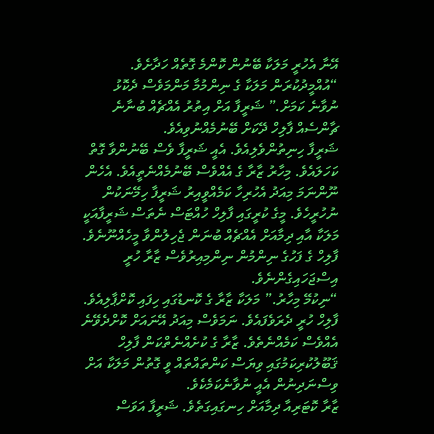އޭނާ އެހުރީ މަލަކާ ބޭނުން ކޮންމެ ގޮތެއް ހަދާށެވެ.
“އުއްމީދުކުރަން މަލަކާ ގެ ނިންމުމާ މަންމަވެސް ދެކޮޅު ނުވާނެ ކަމަށް.” ޝަރީފާ އަށް އިތުރު އެއްޗެއް ބުނާނެ ޗާންސެއް ފާލިހް ދޭކަށް ބޭނުމެއްނުވިއެވެ.
ޝަރީފާ ހިނިތުންވެލިއެވެ. އެއީ ޝަރީފާ ވެސް ބޭނުންވާ ގޮތް ކަހަލައެވެ. މިހާރު ޒާރާ ގެ އެއްވެސް ބޭނުމެއްނެތީއެވެ. އެހެން ނޫންނަމަ މިއަދު އެހުރިހާ ކަމެއްވީއިރު ޝަރީފާ ހިމޭނަކުން ނުހުރީހެވެ. މީގެ ކުރީގައި ފާލިހް ހުއްޓަސް ނެތަސް ޝަރީފާއަކީ މަލަކާ އާއި ދިމާއަށް އެއްޗެއް ބުނަން ޖެހިލުންވާ މީހެއްނޫނެވެ.
ފާލިހް ގެ ފަހުގެ ނިންމުން ނިންމިއިރުވެސް ޒާރާ ހުރީ އިސްޖަހައިގެންނެވެ.
“ނިކުމޭ މިހާރު.” މަލަކާ ޒާރާ ގެ ކޮނޑުގައި ހިފައި ކޮށްޕާލިއެވެ. ފާލިހް ހުރީ ދެރަވެފައެވެ. ނަމަވެސް މިއަދު އޭނައަށް ކޮށްދެވޭނެ އެއްވެސް ކަމެއްނެތެވެ. ޒާރާ ގެ ކުށެއްނެތްކަން ފާލިހް ޤަބޫލުކުރިކަމުގައި ވިޔަސް ކަންތައްތައް ވީ ގޮތުން މަލަކާ އަށް ވިސްނަދިނުން އެއީ ނުވާނެކަމެކެވެ.
ޒާރާ ކޮޓަރިއާ ދިމާއަށް ހިނގައިގަތެވެ. ޝަރީފާ އަވަސް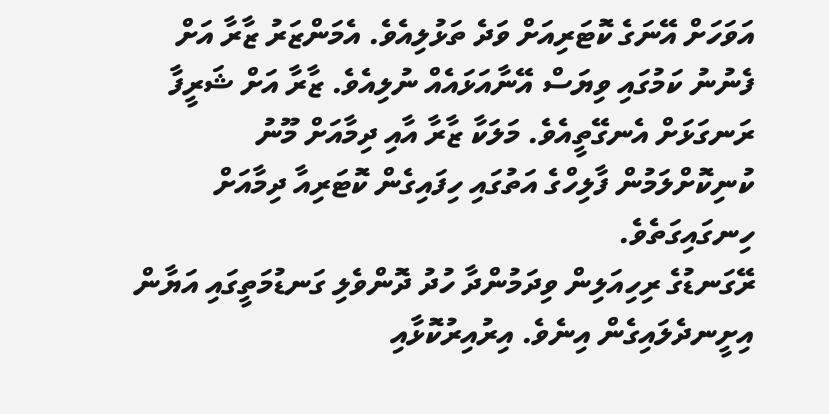އަވަހަށް އޭނަގެ ކޮޓަރިއަށް ވަދެ ތަޅުލިއެވެ. އެމަންޒަރު ޒާރާ އަށް ފެނުނު ކަމުގައި ވިޔަސް އޭނާއަޅައެއް ނުލިއެވެ. ޒާރާ އަށް ޝަރީފާ ރަނގަޅަށް އެނގޭތީއެވެ. މަލަކާ ޒާރާ އާއި ދިމާއަށް މޫނު ކުނިކޮށްލަމުން ފާލިހްގެ އަތުގައި ހިފައިގެން ކޮޓަރިއާ ދިމާއަށް ހިނގައިގަތެވެ.
ރޭގަނޑުގެ ރިހިއަލިން ވިދަމުންދާ ހުދު ދޮންވެލި ގަނޑުމަތީގައި އަޔާން އިށީނދެލައިގެން އިނެވެ. އިރުއިރުކޮޅާއި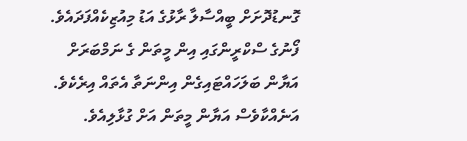ގޮނޑުދޮށަށް ބީއްސާލާ ރާޅުގެ އަޑު މިއުޒިކެއްފަދައެވެ. ފޯނުގެ ސްކްރީންގައި އިން މީތަން ގެ ނަމްބަރަށް އަޔާން ބަލަހައްޓައިގެން އިންނަތާ އެތައް އިރެކެވެ.
އަނެއްކާވެސް އަޔާން މީތަން އަށް ގުޅާލިއެވެ.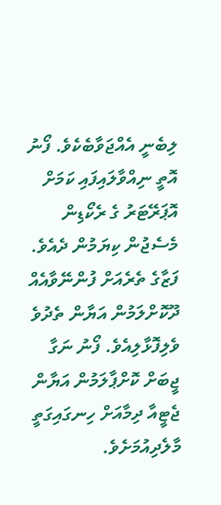ލިބެނީ އެއްޖަވާބެކެވެ. ފޯނު އޮތީ ނިއްވާލައިފައި ކަމަށް އޮޕަރޭޓަރު ގެ ރެކޯޑިން މެސެޖުން ކިޔަމުން ދެއެވެ. ފަޒާގެ ތެރެއަށް ފުންނޭވާއެއް ދޫކޮށްލަމުން އަޔާން ތެދުވެ ވެލިފޮޅާލިއެވެ. ފޯނު ނަގާ ޖީބަށް ކޮށްޕާލަމުން އަޔާން ޖެޓީއާ ދިމާއަށް ހިނގައިގަތީ މާލެދިއުމަށެވެ.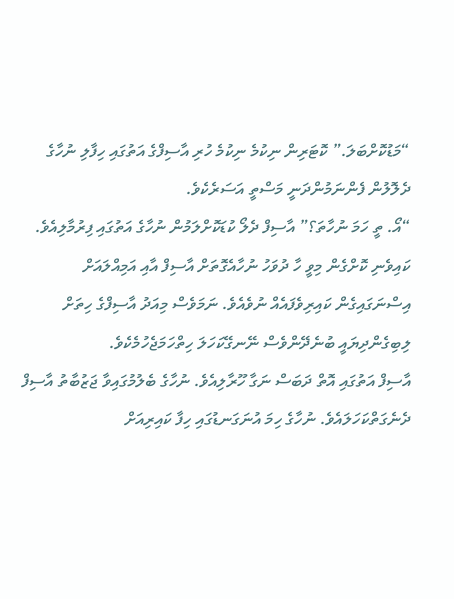“މަޑުކޮށްބަލަ.” ކޮޓަރިން ނިކުމެ ނިކުމެ ހުރި އާސިފްގެ އަތުގައި ހިފާލި ނުހާގެ ދެލޮލުން ފެންނަމުންދަނީ މަސްތީ އަސަރެކެވެ.
“އޯ. ތީ ހަމަ ނުހާތަ؟” އާސިފް ދެލޯ ކުޑަކޮށްލަމުން ނުހާގެ އަތުގައި ފިރުމާލިއެވެ. ކައިވެނި ކޮށްގެން މިވީ ހާ ދުވަހު ނުހާއެގޮތަށް އާސިފް އާއި އަމިއްލައަށް އިސްނަގައިގެން ކައިރިވެފައެއް ނުވެއެވެ. ނަމަވެސް މިއަދު އާސިފްގެ ހިތަށް ލިބިގެންދިޔައީ ބުނެދޭންވެސް ނޭނގޭކަހަލަ ހިތްހަމަޖެހުމެކެވެ.
އާސިފް އަތުގައި އޮތް ދަބަސް ނަގާ ހޫރާލިއެވެ. ނުހާގެ ބެލުމުގައިވާ ޖަޒުބާތު އާސިފް ދެނެގަތްކަހަލައެވެ. ނުހާގެ ހިމަ އުނަގަނޑުގައި ހިފާ ކައިރިއަށް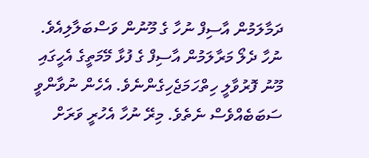ދަމާލަމުން އާސިފް ނުހާ ގެ މޫނުން ވަސްބަލާލިއެވެ. ނުހާ ދެލޯ މަރާލަމުން އާސިފް ގެ ފުޅާ މޭމަތީގެ އެހީގައި މޫނު ފޮރުވާލީ ހިތްހަމަޖެހިގެންނެވެ. އެހެން ނުވާންވީ ސަބަބެއްވެސް ނެތެވެ. މިރޭ ނުހާ އެހުރީ ވަރަށް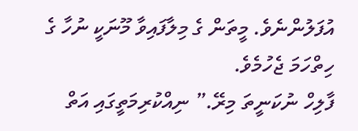އުފަލުންނެވެ. މީތަން ގެ މިލާފައިވާ މޫނަކީ ނުހާ ގެ ހިތްހަމަ ޖެހުމެވެ.
ފާލިހް ނުކަނީތަ މިރޭ.” ނިއްކުރިމަތީގައި އަތް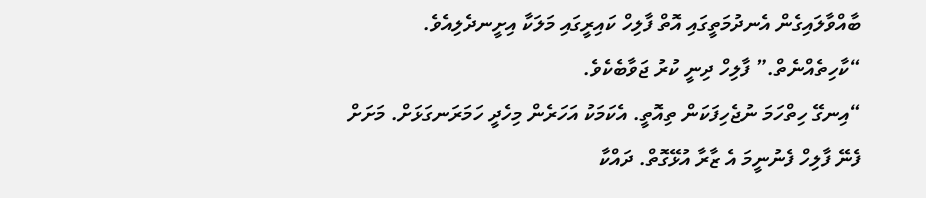ބާއްވާލައިގެން އެނދުމަތީގައި އޮތް ފާލިހް ކައިރީގައި މަލަކާ އިށީނދެލިއެވެ.
“ކާހިތެއްނެތް.” ފާލިހް ދިނީ ކުރު ޖަވާބެކެވެ.
“އިނގޭ ހިތްހަމަ ނުޖެހިފަކަން ތިއޮތީ. އެކަމަކު އަހަރެން މިހެދީ ހަމަރަނގަޅަށް. މަށަށް ފެނޭ ފާލިހް ފެނުނީމަ އެ ޒާރާ އުޅޭގޮތް. ދައްކާ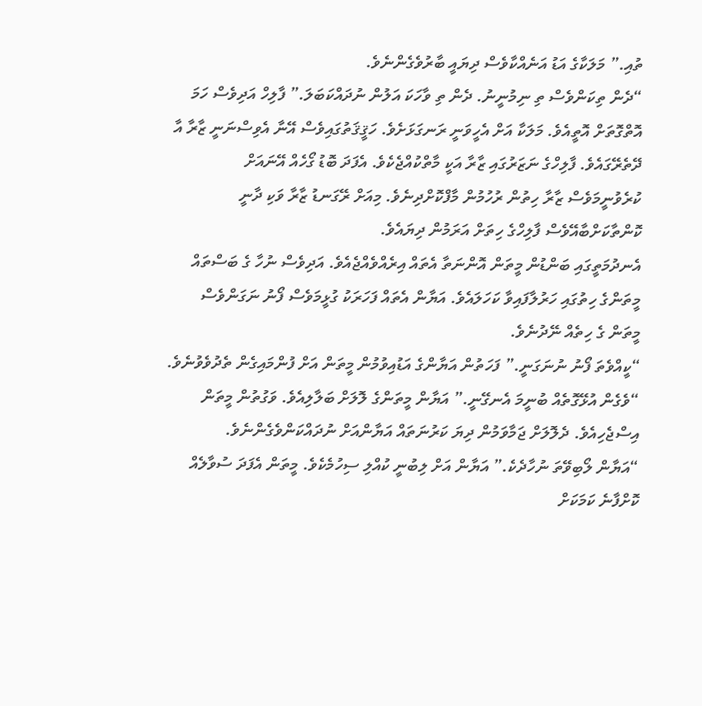ތުއި.” މަލަކާގެ އަޑު އަނެއްކާވެސް ދިޔައީ ބާރުވެގެންނެވެ.
“ދެން ތިކަންވެސް ތި ނިމުނީނު. ދެން ތި ވާހަކަ އަލުން ނުދައްކަބަލަ.” ފާލިހް އަދިވެސް ހަމަ އޮތްގޮތަށް އޮތީއެވެ. މަލަކާ އަށް އެހީވަނީ ރަނގަޅަށެވެ. ހަޤީޤަތުގައިވެސް އޭނާ އެވިސްނަނީ ޒާރާ އާ ދޭތެރޭގައެވެ. ފާލިހްގެ ނަޒަރުގައި ޒާރާ އަކީ މާތްކުއްޖެކެވެ. އެފަދަ ބޮޑު ގޯހެއް އޭނައަށް ކުރެވުނީމަވެސް ޒާރާ ހިތުން ރުހުމުން މާފްކޮށްދިނެވެ. މިއަށް ރޭގަނޑު ޒާރާ ވަކި ދާނީ ކޮންތާކަށްބާއޭވެސް ފާލިހްގެ ހިތަށް އަރަމުން ދިޔައެވެ.
އެނދުމަތީގައި ބަންޑުން މީތަން އޮންނަތާ އެތައް އިރެއްވެއްޖެއެވެ. އަދިވެސް ނުހާ ގެ ބަސްތައް މީތަންގެ ހިތުގައި ހަރުލާފައިވާ ކަހަލައެވެ. އަޔާން އެތައް ފަހަރަކު ގުޅީމަވެސް ފޯނު ނަގަންވެސް މީތަން ގެ ހިތެއް ނޭދުނެވެ.
“ކީއްވެތަ ފޯނު ނުނަގަނީ.” ފަހަތުން އަޔާންގެ އަޑުއިވުމުން މީތަން އަށް ފުންމައިގެން ތެދުވެވުނެވެ.
“ވެގެން އުޅޭގޮތެއް ބުނީމަ އެނގޭނީ.” އަޔާން މީތަންގެ ލޮލަށް ބަލާލިއެވެ. ވަގުތުން މީތަން އިސްޖެހިއެވެ. ދެލޮލަށް ޖަމާވަމުން ދިޔަ ކަރުނަތައް އަޔާންއަށް ނުދައްކަންވެގެންނެވެ.
“އަޔާން ލޯބިވޭތަ ނުހާދެކެ.” އަޔާން އަށް ލިބުނީ ކުއްލި ސިހުމެކެވެ. މީތަން އެފަދަ ސުވާލެއް ކޮށްފާނެ ކަމަކަށް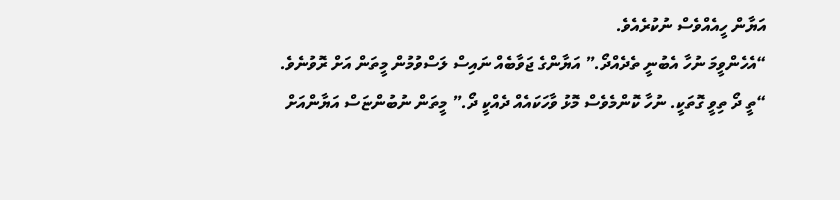އަޔާން ހީއެއްވެސް ނުކުރެއެވެ.
“އެހެންވީމަ ނުހާ އެބުނީ ތެދެއްދޯ.” އަޔާންގެ ޖަވާބެއް ނައިސް ލަސްވުމުން މީތަން އަށް ރޮވުނެވެ.
“ތީ ދޯ ތިވީ ގޮތަކީ. ނުހާ ކޮންމެވެސް މޮޅު ވާހަކައެއް ދެއްކީ ދޯ.” މީތަން ނުބުންޏަސް އަޔާންއަށް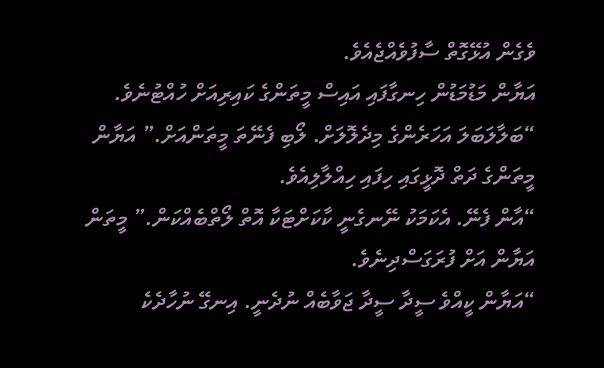ވެގެން އުޅޭގޮތް ސާފުވެއްޖެއެވެ.
އަޔާން މަޑުމަޑުން ހިނގާފައި އައިސް މީތަންގެ ކައިރިއަށް ހުއްޓުނެވެ.
“ބަލާލަބަލަ އަހަރެންގެ މިދެލޮލަށް. ލޯބި ފެނޭތަ މީތަންއަށް.” އަޔާން މީތަންގެ ދަތް ދޮޅީގައި ހިފައި ހިއްލާލިއެވެ.
“އާން ފެނޭ. އެކަމަކު ނޭނގެނީ ކާކަށްޓަކާ އޮތް ލޯތްބެއްކަން.” މީތަން އަޔާން އަށް ފުރަގަސްދިނެވެ.
“އަޔާން ކީއްވެ ސީދާ ސީދާ ޖަވާބެއް ނުދެނީ. އިނގޭ ނުހާދެކެ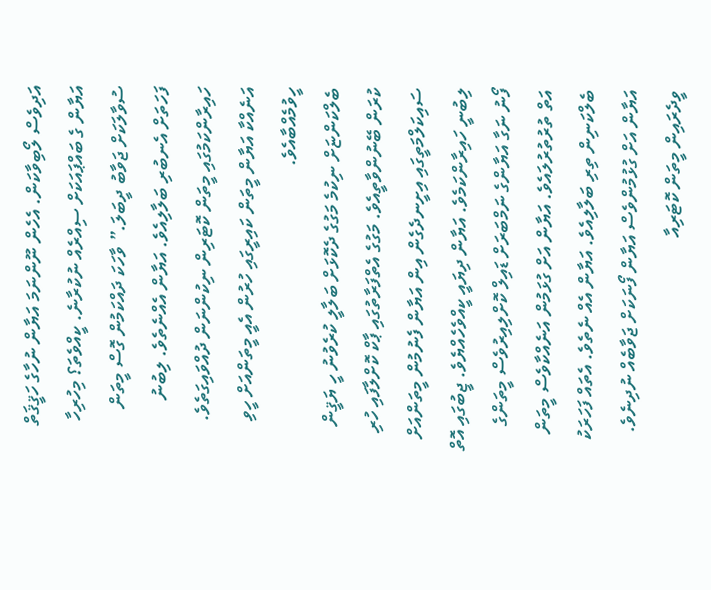އަދިވެސް ލޯބިވާކަން. އެހެން ނޫންނަމަ އަޔާން ނުހާގެ ހަޤީޤަތް އަޔާން ގެ ބައްޕައަކަށް ސިއްރެއް ނުކުރާނެ. ކީއްވެތަ؟ މިހުރިހާ ސުވާލަކަށް ޖަވާބު ދީބަލަ.” ވާހަކަ ދައްކަމުން ގޮސް މީތަން ފަހަތަށް އެނބުރި ބަލާލިއެވެ. އަޔާން އެއްނެތެވެ. ލިބުނު ހައިރާންކަމުގައި މީތަން ކޮޓަރިން ނިކުންނަން ދުއްވައިގަތެވެ. އަނެއްކާ އަޔާން މީތަން ކައިރީގައި ހުރުން އެއީ މީތަންއަށް ހީވި ހީވުމެއްބާއެވެ.
ބެލްކަންޏަށް ނިކުމެ މަގުގެ ދެކޮޅަށް ބަލާލީ ކުރެވުނު ހީ ޔަޤީން ކުރަން ބޭނުންވާތީއެވެ. މަގުގެ އެތްފަރާތުގައި ޕާކް ކޮށްލާފައި ހުރި ސައިކަލްމަތީގައި އިށީނދެގެން އިން އަޔާން ފެނުމުން މީތަންއަށް ލިބުނީ ހައިރާންކަމެވެ. އަޔާން ދިޔައީ ކީއްވެހެއްޔެވެ. ޖީބުގައި އޮތް ފޯނު ނަގާ އަޔާންގެ ނަމްބަރަށް ޑައިލް ކޮށްލިއިރުވެސް މީތަންގެ އަތް ތުރުތުރުލައެވެ. އަޔާން އަށް ގުޅަމުން އަނެއްކާވެސް މީތަން ބެލްކަނިން ތިރި ބަލާލިއެވެ. އަޔާން އެއް ނެތެވެ. އެތައް ފަހަރަކު އަޔާން އަށް ގުޅުމުންވެސް އަޔާން ފޯނަކަށް ޖަވާބެއް ނުދިނެވެ. ވީދެރައިން މީތަން ކޮޓަރިއާ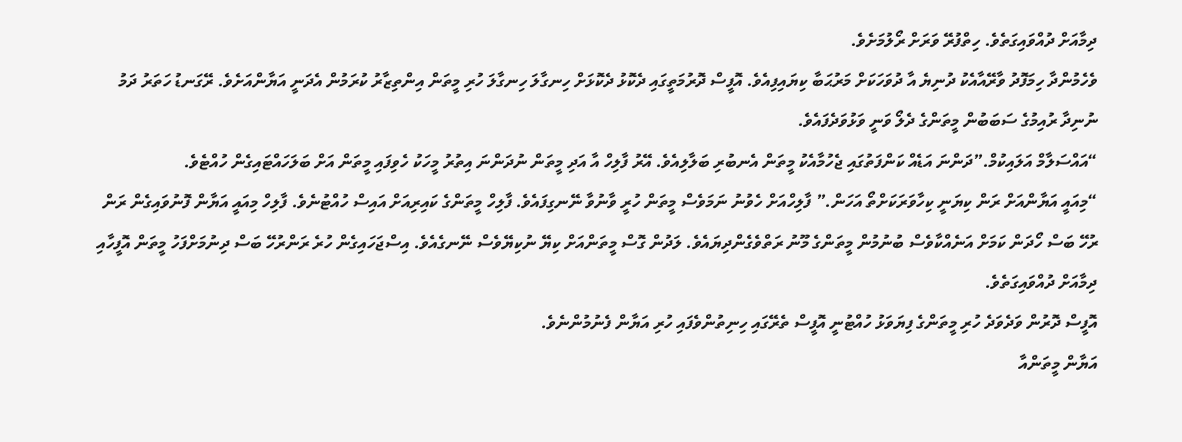ދިމާއަށް ދުއްވައިގަތެވެ. ހިތްފުރޭ ވަރަށް ރޯލުމަށެވެ.
ވެހެމުންދާ ހިމަފޮދު ވާރޭއާއެކު ދުނިޔެ އާ ދުވަހަކަށް މަރުޙަބާ ކިޔައިފިއެވެ. އޮފީސް ދޮރުމަތީގައި ދެކޮޅު ދެކޮޅަށް ހިނގާލަ ހިނގާލަ ހުރި މީތަން އިންތިޒާރު ކުރަމުން އެދަނީ އަޔާންއަށެވެ. ރޭގަނޑު ހަތަރު ދަމު ނުނިދާ ރުއިމުގެ ސަބަބުން މީތަންގެ ދެލޯ ވަނީ ވަޅުވަދެފައެވެ.
“އައްސަލާމް އަލައިކުމް.”ދަންނަ އަޑެއް ކަންފަތުގައި ޖެހުމާއެކު މީތަން އެނބުރި ބަލާލިއެވެ. އޭރު ފާލިހް އާ އަދި މީތަން ނުދަންނަ އިތުރު މީހަކު ހެވިފައި މީތަން އަށް ބަލަހައްޓައިގެން ހުއްޓެވެ.
“މިއައީ އަޔާންއަށް ރަން ކިޔަނީ ކިހާވަރަކަށްތޯ އަހަން.” ފާލިހްއަށް ހެވުނު ނަމަވެސް މީތަން ހުރީ ވާނުވާ ނޭނގިފައެވެ. ފާލިހް މީތަންގެ ކައިރިއަށް އައިސް ހުއްޓުނެވެ. ފާލިހް މިއައީ އަޔާން ފޮނުވައިގެން ރަން ރުހޭ ބަސް ހޯދަން ކަމަށް އަނެއްކާވެސް ބުނުމުން މީތަންގެ މޫނު ރަތްވެގެންދިޔައެވެ. ލަދުން ގޮސް މީތަންއަށް ކިޔޭ ނުކިޔޭވެސް ނޭނގެއެވެ. އިސްޖަހައިގެން ހުރެ ރަންރުހޭ ބަސް ދިނުމަށްފަހު މީތަން އޮފީހާއި ދިމާއަށް ދުއްވައިގަތެވެ.
އޮފީސް ދޮރުން ވަދެވަދެ ހުރި މީތަންގެ ފިޔަވަޅު ހުއްޓުނީ އޮފީސް ތެރޭގައި ހިނިތުންވެފައި ހުރި އަޔާން ފެނުމުންނެވެ.
އަޔާން މީތަންއާ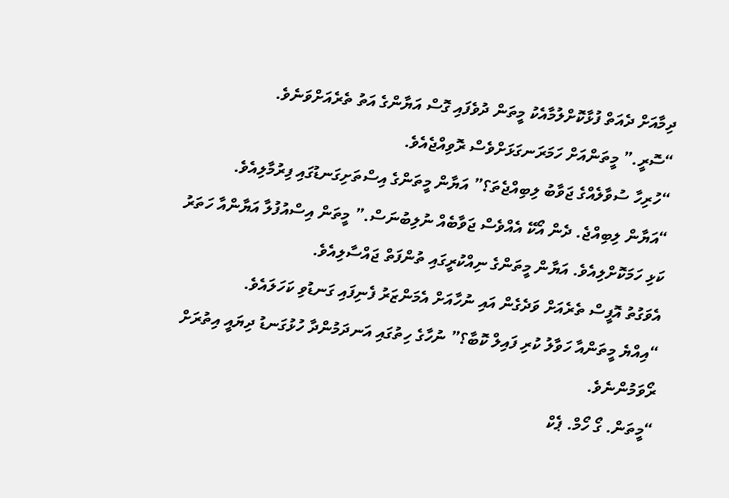ދިމާއަށް ދެއަތް ފުޅާކޮށްލުމާއެކު މީތަން ދުވެފައި ގޮސް އަޔާންގެ އަތު ތެރެއަށްވަނެވެ.
“ސޮރީ.” މީތަންއަށް ހަމަރަނގަޅަށްވެސް ރޮވިއްޖެއެވެ.
“ހުރިހާ ސުވާލެއްގެ ޖަވާބު ލިބިއްޖެތަ؟” އަޔާން މީތަންގެ އިސްތަށިގަނޑުގައި ފިރުމާލިއެވެ.
“އަޔާން ލިބިއްޖެ. ދެން އޯކޭ އެއްވެސް ޖަވާބެއް ނުލިބުނަސް.” މީތަން އިސްއުފުލާ އަޔާންއާ ހަތަރު ކަޅި ހަމަކޮށްލިއެވެ. އަޔާން މީތަންގެ ނިއްކުރީގައި ތުންފަތް ޖައްސާލިއެވެ.
އެވަގުތު އޮފީސް ތެރެއަށް ވަދެގެން އައި ނުހާއަށް އެމަންޒަރު ފެނިފައި ގަނޑުވި ކަހަލައެވެ.
“އިއްޔެ މީތަންއާ ހަވާލު ކުރި ފައިލް ކޮބާ؟” ނުހާގެ ހިތުގައި އަނދަމުންދާ ހުޅުގަނޑު ދިޔައީ އިތުރަށް ރޯވަމުންނެވެ.
“މީތަން. ގޯ ހޯމް. ޕެކް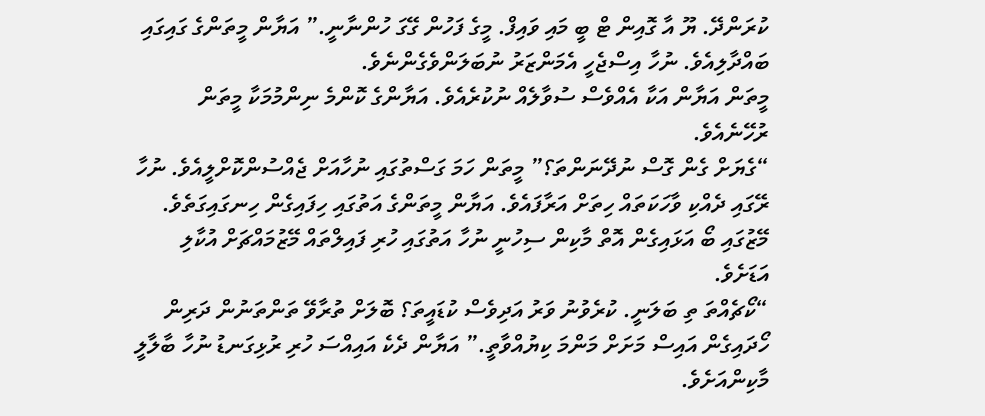ކުރަންދޭ. ޔޫ އާ ގޮއިން ޓް ބީ މައި ވައިފް. މީގެ ފަހުން ގޭގަ ހުންނާނީ.” އަޔާން މީތަންގެ ގައިގައި ބައްދާލިއެވެ. ނުހާ އިސްޖެހީ އެމަންޒަރު ނުބަލަންވެގެންނެވެ.
މީތަން އަޔާން އަކާ އެއްވެސް ސުވާލެއް ނުކުރެއެވެ. އަޔާންގެ ކޮންމެ ނިންމުމަކާ މީތަން ރުހޭނެއެވެ.
“ގެޔަށް ގެން ގޮސް ނުދޭނަންތަ؟” މީތަން ހަމަ ގަސްތުގައި ނުހާއަށް ޖެއްސުންކޮށްލީއެވެ. ނުހާ ރޭގައި ދެއްކި ވާހަކަތައް ހިތަށް އަރާފައެވެ. އަޔާން މީތަންގެ އަތުގައި ހިފައިގެން ހިނގައިގަތެވެ.
މޭޒުގައި ބޯ އަޅައިގެން އޮތް މާކިން ސިހުނީ ނުހާ އަތުގައި ހުރި ފައިލްތައް މޭޒުމައްޗަށް އުކާލި އަޑަށެވެ.
“ކޯޗެއްތަ ތި ބަލަނީ. ކުރެވުނު ވަރު އަދިވެސް ކުޑައީތަ؟ ބޮލަށް ތުރާވޭ ތަންތަނުން ދަރިން ހޯދައިގެން އައިސް މަށަށް މަންމަ ކިޔުއްވާތީ.” އަޔާން ދެކެ އައިއްސަ ހުރި ރުޅިގަނޑު ނުހާ ބާލާލީ މާކިންއަށެވެ.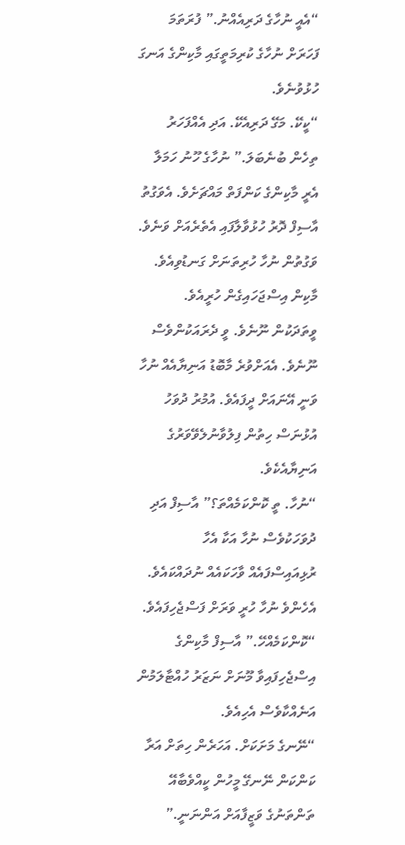“އެއީ ނުހާގެ ދަރިއެއްނު.” ފުރަތަމަ ފަހަރަށް ނުހާގެ ކުރިމަތީގައި މާކިންގެ އަނގަ ހުޅުވުނެވެ.
“ކީކޭ. މަގޭ ދަރިއެކޭ. އަދި އެއްފަހަރު ތިހެން ބުނެބަލަ.” ނުހާގެ ހޫނު ހަމަލާ އެރީ މާކިންގެ ކަންފަތް މައްޗަށެވެ. އެވަގުތު އާސިފް ދޮރު ހުޅުވާލާފައި އެތެރެއަށް ވަނެވެ. ވަގުތުން ނުހާ ހުރިތަނަށް ގަނޑުވިއެވެ. މާކިން އިސްޖަހައިގެން ހުރީއެވެ. ވީތަދަކުން ނޫނެވެ. ވީ ދެރައަކުންވެސް ނޫނެވެ. އެއަށްވުރެ މާބޮޑު އަނިޔާއެއް ނުހާ ވަނީ އޭނައަށް ދީފައެވެ. އުމުރު ދުވަހު އުޅުނަސް ހިތުން ފިލުވާނުލެވޭވަރުގެ އަނިޔާއެކެވެ.
“ނުހާ. ތީ ކޮންކަމެއްތަ؟” އާސިފް އަދި ދުވަހަކުވެސް ނުހާ އަކާ އެހާ ރުޅިއައިސްފައެއް ވާހަކައެއް ނުދައްކައެވެ. އެހެންވެ ނުހާ ހުރީ ވަރަށް ފަސްޖެހިފައެވެ.
“ކޮންކަމެއްހޭ.” އާސިފް މާކިންގެ އިސްޖެހިފައިވާ މޫނަށް ނަޒަރު ހުއްޓާލަމުން އަނެއްކާވެސް އެހިއެވެ.
“ނޭނގެ މަށަކަށް. އަހަރެން ހިތަށް އަރާ ކަންކަން ނޭނގޭ މީހުން ކީއްވެބާއޭ ތަންތަނުގެ ވަޒީފާއަށް އަންނަނީ.”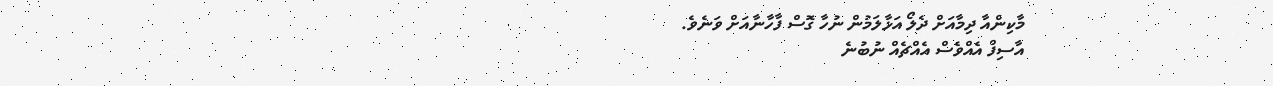މާކިންއާ ދިމާއަށް ދެލޯ އަޅާލަމުން ނުހާ ގޮސް ފާހާނާއަށް ވަނެވެ.
އާސިފް އެއްވެސް އެއްޗެއް ނުބުނެ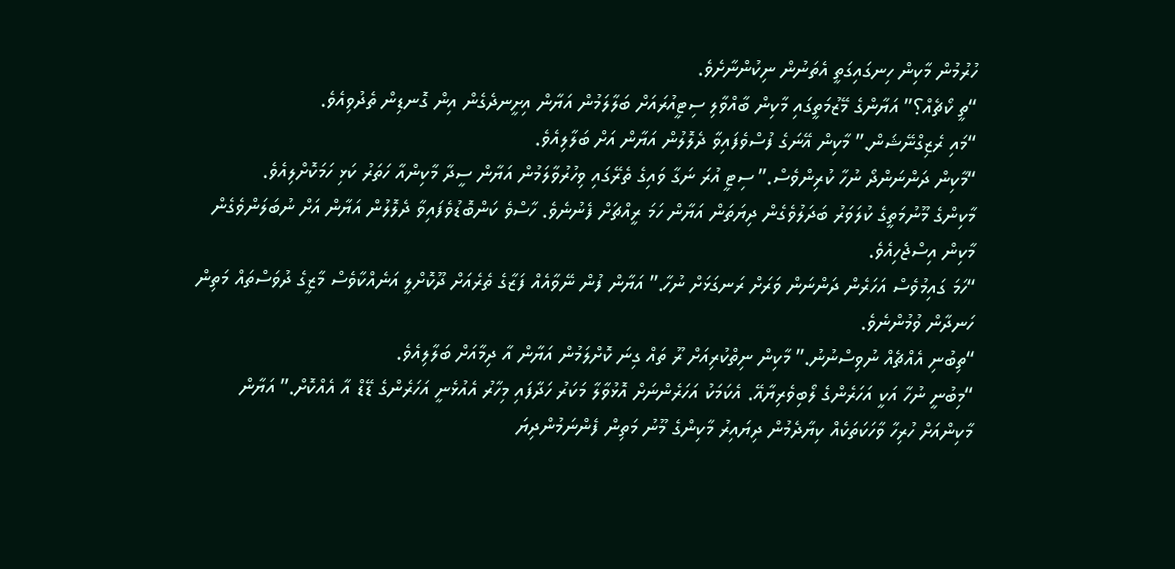ހުރުމުން މާކިން ހިނގައިގަތީ އެތަނުން ނިކުންނާށެވެ.
“ތީ ކޯޗެއް؟” އަޔާންގެ މޭޒުމަތީގައި މާކިން ބާއްވާލި ސިޓީއުރައަށް ބަލާލަމުން އަޔާން އިށީނދެގެން އިން ގޮނޑިން ތެދުވިއެވެ.
“މައި ރެޒިގްނޭޝަން.” މާކިން އޭނަގެ ފުސްވެފައިވާ ދެލޮލުން އަޔާން އަށް ބަލާލިއެވެ.
“މާކިން ދަންނަންދޯ ނުހާ ކުރިންވެސް.” ސިޓީ އުރަ ނަގާ ވައިގެ ތެރޭގައި ވިހުރުވާލަމުން އަޔާން ސީދާ މާކިންއާ ހަތަރު ކަޅި ހަމަކޮށްލިއެވެ.
މާކިންގެ މޫނުމަތީގެ ކުލަވަރު ބަދަލުވެގެން ދިޔަތަން އަޔާން ހަމަ ރީއްޗަށް ފެނުނެވެ. ހާސްވެ ކަންބޮޑުވެފައިވާ ދެލޮލުން އަޔާން އަށް ނުބަލަންވެގެން މާކިން އިސްޖެހިއެވެ.
“ހަމަ ގައިމުވެސް އަހަރެން ދަންނަން ވަރަށް ރަނގަޅަށް ނުހާ.” އަޔާން ފުން ނޭވާއެއް ފަޒާގެ ތެރެއަށް ދޫކޮށްލީ އަނެއްކާވެސް މާޒީގެ ދުވަސްތައް މަތިން ހަނދާން ވުމުންނެވެ.
“ތިބުނި އެއްޗެއް ނުވިސްނުނު.” މާކިން ނިތްކުރިއަށް ރޫ ތައް ގިނަ ކޮށްލަމުން އަޔާން އާ ދިމާއަށް ބަލާލިއެވެ.
“މިބުނީ ނުހާ އަކީ އަހަރެންގެ ލޯބިވެރިޔާއޭ. އެކަމަކު އަހަރެންނަށް އޮޅުވާލާ މަކަރު ހަދާފައި މިހާރު އެއުޅެނީ އަހަރެންގެ ޑޭޑް އާ އެއްކޮށް.” އަޔާން މާކިންއަށް ހުރިހާ ވާހަކަތަކެއް ކިޔާދެމުން ދިޔައިރު މާކިންގެ މޫނު މަތިން ފެންނަމުންދިޔަ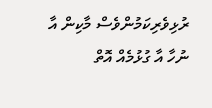ރުޅިވެރިކަމުންވެސް މާކިން އާ ނުހާ އާ ގުޅުމެއް އޮތް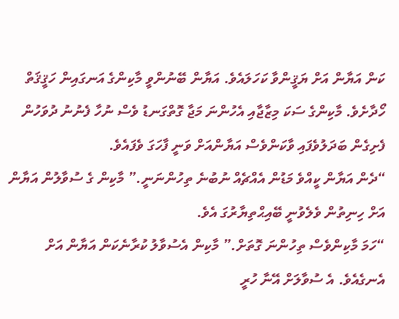ކަން އަޔާން އަށް ޔަޤީންވާ ކަހަލައެވެ. އަޔާން ބޭނުންވީ މާކިންގެ އަނގައިން ހަޤީޤަތް ހޯދާށެވެ. މާކިންގެ ސަކަ މިޒާޖާއި އެހުންނަ މަޖާ ގޮތްގަނޑު ވެސް ނުހާ ފެނުނު ދުވަހުން ފެށިގެން ބަދަލުވެފައި ވާކަންވެސް އަޔާންއަށް ވަނީ ފާހަގަ ވެފައެވެ.
“ދެން އަޔާން ކީއްވެ މަޑުން އެއްޗެއް ނުބުނެ ތިހުންނަނީ.” މާކިން ގެ ސުވާލުން އަޔާން އަށް ހިނިތުން ވެލެވުނީ ބޭއިޙްތިޔާރުގަ އެވެ.
“ހަމަ މާކިންވެސް ތިހުންނަ ގޮތަށް.” މާކިން އެސުވާލު ކުރާނެކަން އަޔާން އަށް އެނގެއެވެ. އެ ސުވާލަށް އޭނާ ހުރީ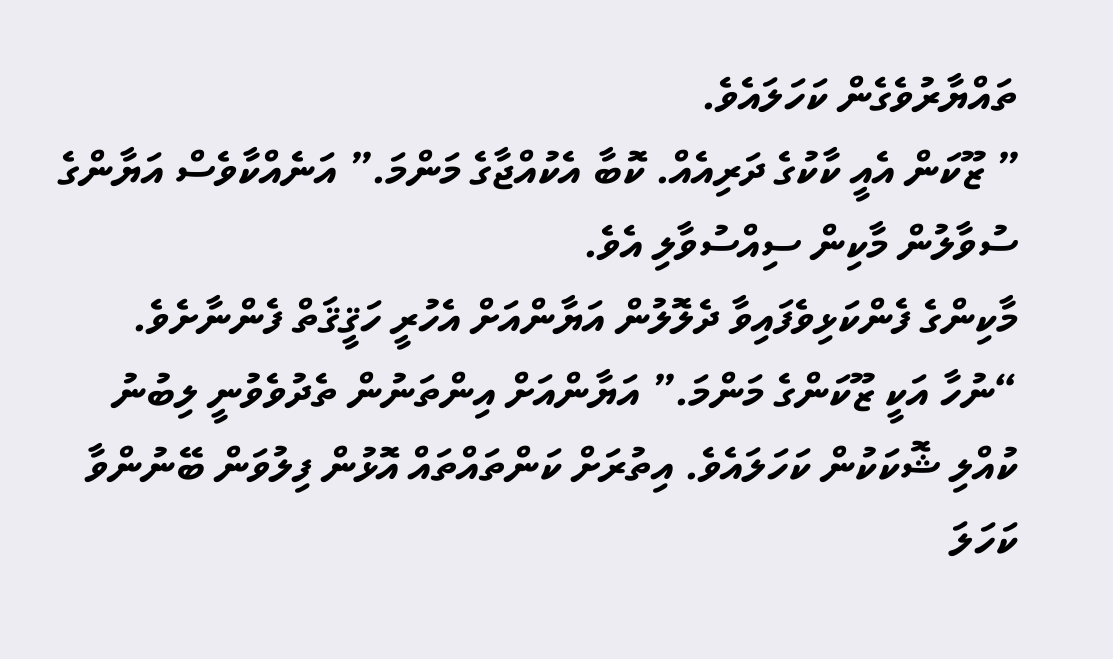ތައްޔާރުވެގެން ކަހަލައެވެ.
” ޒޫކަން އެއީ ކާކުގެ ދަރިއެއް. ކޮބާ އެކުއްޖާގެ މަންމަ.” އަނެއްކާވެސް އަޔާންގެ ސުވާލުން މާކިން ސިއްސުވާލި އެވެ.
މާކިންގެ ފެންކަޅިވެފައިވާ ދެލޮލުން އަޔާންއަށް އެހުރީ ހަޤީޤަތް ފެންނާށެވެ.
“ނުހާ އަކީ ޒޫކަންގެ މަންމަ.” އަޔާންއަށް އިންތަނުން ތެދުވެވުނީ ލިބުނު ކުއްލި ޝޮކަކުން ކަހަލައެވެ. އިތުރަށް ކަންތައްތައް އޮޅުން ފިލުވަން ބޭނުންވާ ކަހަލަ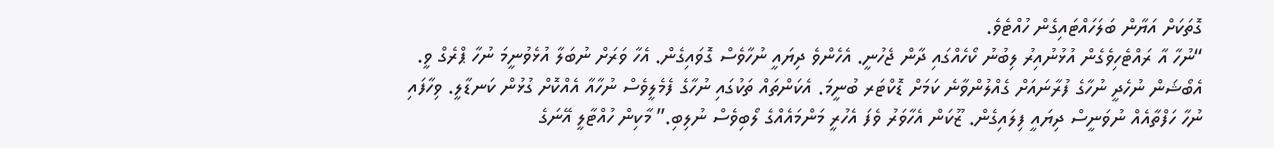ގޮތަކަށް އަޔާން ބަލަހައްޓައިގެން ހުއްޓެވެ.
“ނުހާ އާ ރައްޓެހިވެގެން އުޅުނުއިރު ލިބުނު ކޯހެއްގައި ދާން ޖެހުނީ. އެހެންވެ ދިޔައީ ނުހާވެސް ގޮވައިގެން. އެހާ ވަރަށް ނުބަލާ އުޅެވުނީމަ ނުހާ ޕްރެގް ވީ. އެބޯޝަން ނުހެދީ ނުހާގެ ފުރާނައަށް ގެއްލުންވާނެ ކަމަށް ޑޮކްޓަރ ބުނީމަ. އެކަންތައް ތަކުގައި ނުހާގެ ފެމެލީވެސް ނުހާއާ އެއްކޮށް ގުޅުން ކަނޑާލީ. ވިހާފައި ނުހާ ހަފްތާއެއް ނުވަނީސް ދިޔައީ ފިލައިގެން. ޒޫކަން އެހާވަރު ވެފަ އެހުރީ މަންމައެއްގެ ލޯބިވެސް ނުލިބި.” މާކިން ހުއްޓާލީ އޭނަގެ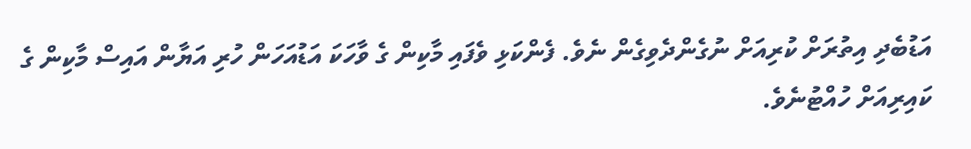އަޑުބެދި އިތުރަށް ކުރިއަށް ނުގެންދެވިގެން ނެވެ. ފެންކަޅި ވެފައި މާކިން ގެ ވާހަކަ އަޑުއަހަން ހުރި އަޔާން އައިސް މާކިން ގެ ކައިރިއަށް ހުއްޓުނެވެ.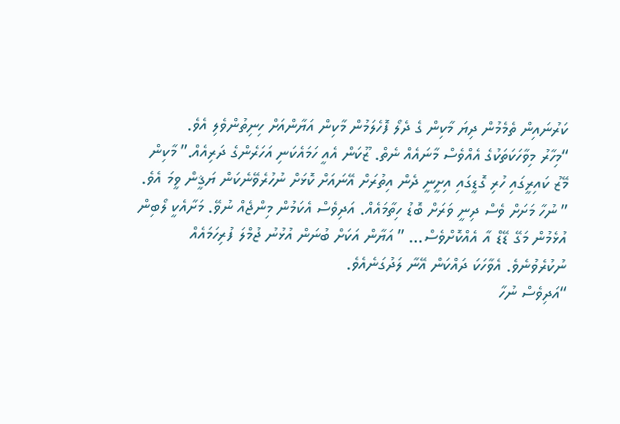ކަރުނައިން ތެމެމުން ދިޔަ މާކިން ގެ ދެލޯ ފޮހެލަމުން މާކިން އަޔާންއަށް ހިނިތުންވެލި އެވެ.
“މިހާރު މިވާހަކަތަކުގެ އެއްވެސް މާނައެއް ނެތް. ޒޫކަން އެއީ ހަމައެކަނި އަހަރެންގެ ދަރިއެއް.” މާކިން މޭޒު ކައިރީގައި ހުރި ގޮޑީގައި އިށީނީ ދެން އިތުރަށް އޭނައަށް ކޮޅަށް ނުހުރެވޭނެކަން ޔަޤީން ވީމަ އެވެ.
” ނުހާ މަށަށް ވެސް ދިނީ ވަރަށް ބޮޑު ހިތާމައެއް. އަދިވެސް އެކަމުން މިންޖެއް ނުވޭ. މަށާއެކީ ލޯބިން އުޅެމުން މަގޭ ޑޭޑް އާ އެއްކޮށްވެސް… ” އަޔާން އަކަށް ބުނަން އުޅުނު ޖުމްލަ ފުރިހަމައެއް ނުކުރެވުނެވެ. އެވާހަކަ ދައްކަން އޭނާ ލަދުގަނެއެވެ.
“އަދިވެސް ނުހާ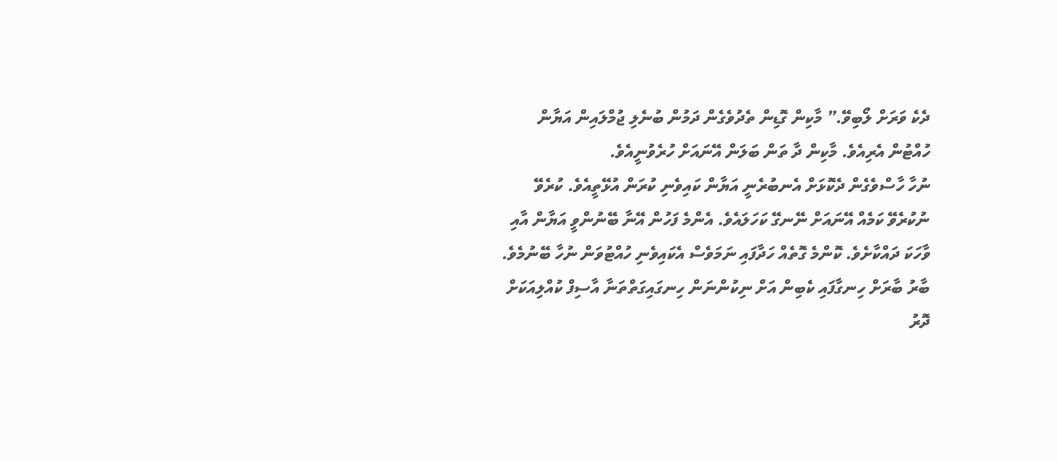ދެކެ ވަރަށް ލޯބިވޭ.” މާކިން ގޮޑިން ތެދުވެގެން ދަމުން ބުނެލި ޖުމްލައިން އަޔާން ހުއްޓުން އެރިއެވެ. މާކިން ދާ ތަން ބަލަން އޭނައަށް ހުރެވުނީއެވެ.
ނުހާ ހާސްވެގެން ދެކޮޅަށް އެނބުރެނީ އަޔާން ކައިވެނި ކުރަން އުޅޭތީއެވެ. ކުރެވޭ ނުކުރެވޭ ކަމެއް އޭނައަށް ނޭނގޭ ކަހަލައެވެ. އެންމެ ފަހުން އޭނާ ބޭނުންވީ އަޔާން އާއި ވާހަކަ ދައްކާށެވެ. ކޮންމެ ގޮތެއް ހަދާފައި ނަމަވެސް އެކައިވެނި ހުއްޓުވަން ނުހާ ބޭނުމެވެ.
ބާރު ބާރަށް ހިނގާފައި ކެބިން އަށް ނިކުންނަން ހިނގައިގަތްތަނާ އާސިފް ކުއްލިއަކަށް ދޮރު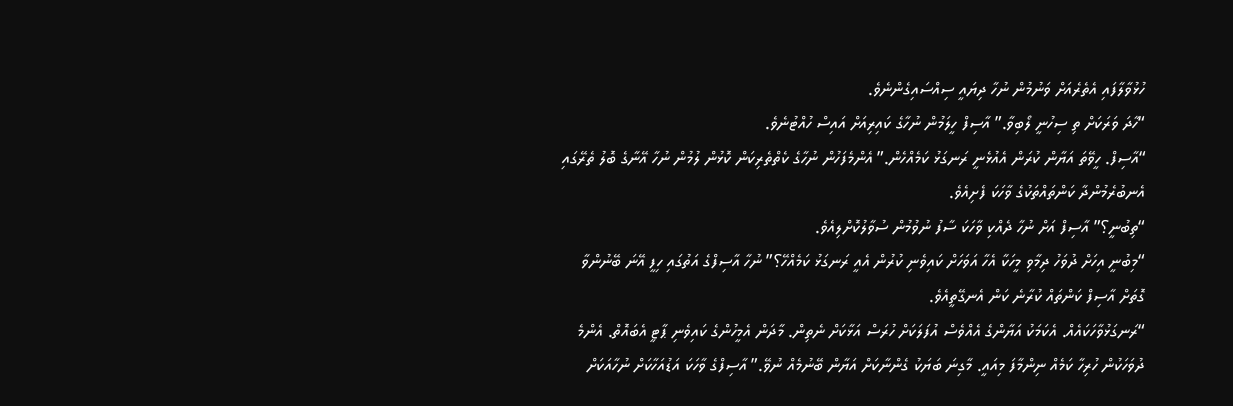ހުޅުވާލާފައި އެތެރެއަށް ވަނުމުން ނުހާ ދިޔައީ ސިއްސައިގެންނެވެ.
“ހާދަ ވަރަކަށް ތި ސިހުނީ ލޯބިވާ.” އާސިފް ހީލަމުން ނުހާގެ ކައިރިއަށް އައިސް ހުއްޓުނެވެ.
“އާސިފް. ހީވޭތަ އަޔާން ކުރަން އެއުޅެނީ ރަނގަޅު ކަމެއްހެން.” އެންމެފަހުން ނުހާގެ ކެތްތެރިކަން ކޮޅުން ލުމުން ނުހާ އޭނާގެ ބޮލު ތެރޭގައި އެނބުރެމުންދާ ކަންތައްތަކުގެ ވާހަކަ ފެށިއެވެ.
“ތިބުނީ؟” އާސިފް އަށް ނުހާ ދެއްކި ވާހަކަ ސާފު ނުވުމުން ސުވާލުކޮށްލިއެވެ.
“މިބުނީ އިހަށް ދުވަހު ދިމާވި މީހަކާ އެހާ އަވަހަށް ކައިވެނި ކުރުން އެއީ ރަނގަޅު ކަމެއްހޭ؟” ނުހާ އާސިފްގެ އަތުގައި ހިފީ އޭނަ ބޭނުންވާ ގޮތަށް އާސިފް ކަންތައް ކުރާނެ ކަން އެނގޭތީއެވެ.
“ރަނގަޅުވާހަކައެއް. އެކަމަކު އަޔާންގެ އެއްވެސް އުފަލަކަށް ހުރަސް އަޅާކަށް ނެތިން. މާދަން އެމީހުންގެ ކައިވެނި ޕާޓީ އެބައޮތް. އެންމެ ދުވަހަކުން ހުރިހާ ކަމެއް ނިންމާފަ މިއައީ. މާގިނަ ބަޔަކު ގެންނާކަށް އަޔާން ބޭނުމެއް ނުވޭ.” އާސިފްގެ ވާހަކަ އަޑުއަހާކަށް ނުހާއަކަށް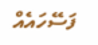ފަސޭހައެއް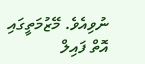ނުވިއެވެ. މޭޒުމަތީގައި އޮތް ފައިލް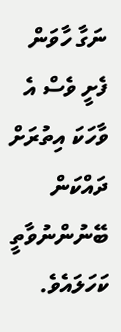ނަގާ ހާވަން ފެށީ ވެސް އެ ވާހަކަ އިތުރަށް ދައްކަން ބޭނުންނުވާތީ ކަހަލައެވެ.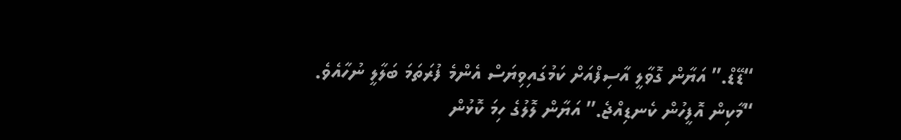“ޑޭޑް.” އަޔާން ގޮވާލީ އާސިފްއަށް ކަމުގައިވިޔަސް އެންމެ ފުރަތަމަ ބަލާލީ ނުހާއެވެ.
“މާކިން އޮފީހުން ކެނޑިއްޖެ.” އަޔާން ލޮލުގެ ހިމަ ކޮޅުން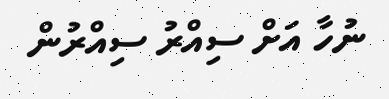ނުހާ އަށް ސިއްރު ސިއްރުން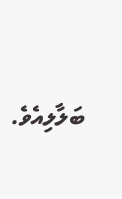ބަލާލިއެވެ.